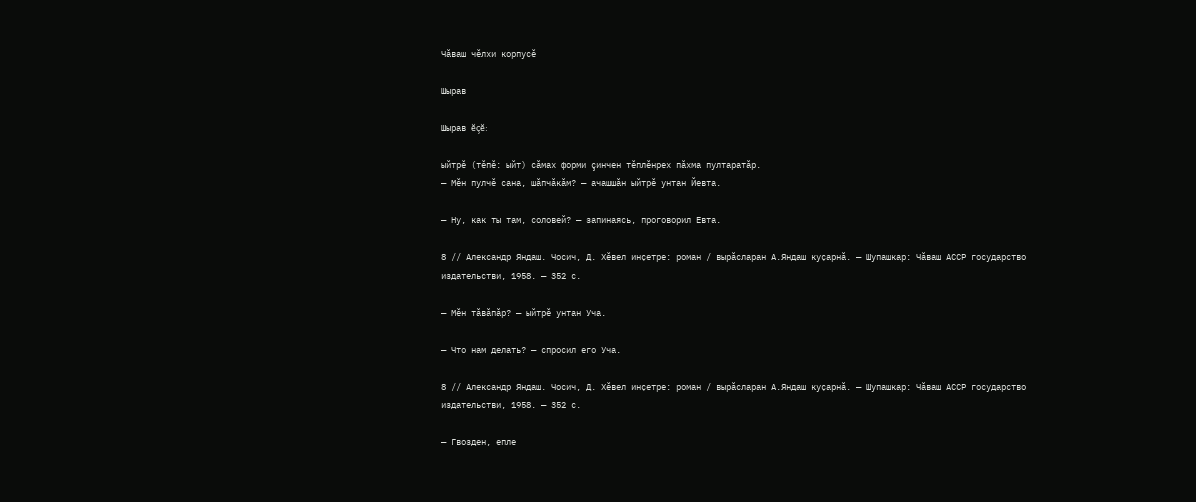Чӑваш чӗлхи корпусӗ

Шырав

Шырав ĕçĕ:

ыйтрӗ (тĕпĕ: ыйт) сăмах форми çинчен тĕплĕнрех пăхма пултаратăр.
— Мӗн пулчӗ сана, шӑпчӑкӑм? — ачашшӑн ыйтрӗ унтан Йевта.

— Ну, как ты там, соловей? — запинаясь, проговорил Евта.

8 // Александр Яндаш. Чосич, Д. Хӗвел инҫетре: роман / вырӑсларан А.Яндаш куҫарнӑ. — Шупашкар: Чӑваш АССР государство издательстви, 1958. — 352 с.

— Мӗн тӑвӑпӑр? — ыйтрӗ унтан Уча.

— Что нам делать? — спросил его Уча.

8 // Александр Яндаш. Чосич, Д. Хӗвел инҫетре: роман / вырӑсларан А.Яндаш куҫарнӑ. — Шупашкар: Чӑваш АССР государство издательстви, 1958. — 352 с.

— Гвозден, епле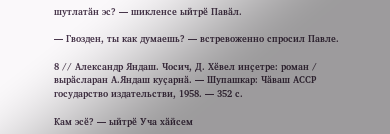шутлатӑн эс? — шикленсе ыйтрӗ Павӑл.

— Гвозден, ты как думаешь? — встревоженно спросил Павле.

8 // Александр Яндаш. Чосич, Д. Хӗвел инҫетре: роман / вырӑсларан А.Яндаш куҫарнӑ. — Шупашкар: Чӑваш АССР государство издательстви, 1958. — 352 с.

Кам эсӗ? — ыйтрӗ Уча хӑйсем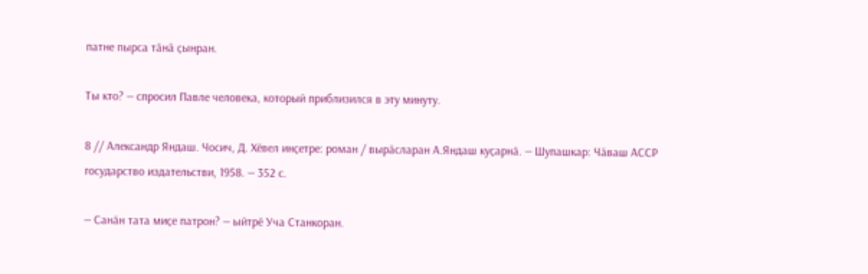патне пырса тӑнӑ ҫынран.

Ты кто? — спросил Павле человека, который приблизился в эту минуту.

8 // Александр Яндаш. Чосич, Д. Хӗвел инҫетре: роман / вырӑсларан А.Яндаш куҫарнӑ. — Шупашкар: Чӑваш АССР государство издательстви, 1958. — 352 с.

— Санӑн тата миҫе патрон? — ыйтрӗ Уча Станкоран.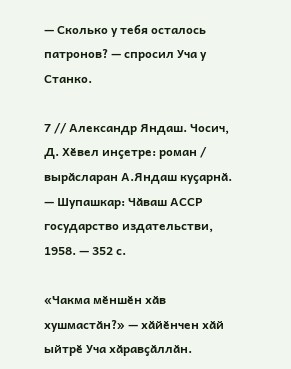— Сколько у тебя осталось патронов? — спросил Уча у Станко.

7 // Александр Яндаш. Чосич, Д. Хӗвел инҫетре: роман / вырӑсларан А.Яндаш куҫарнӑ. — Шупашкар: Чӑваш АССР государство издательстви, 1958. — 352 с.

«Чакма мӗншӗн хӑв хушмастӑн?» — хӑйӗнчен хӑй ыйтрӗ Уча хӑравҫӑллӑн.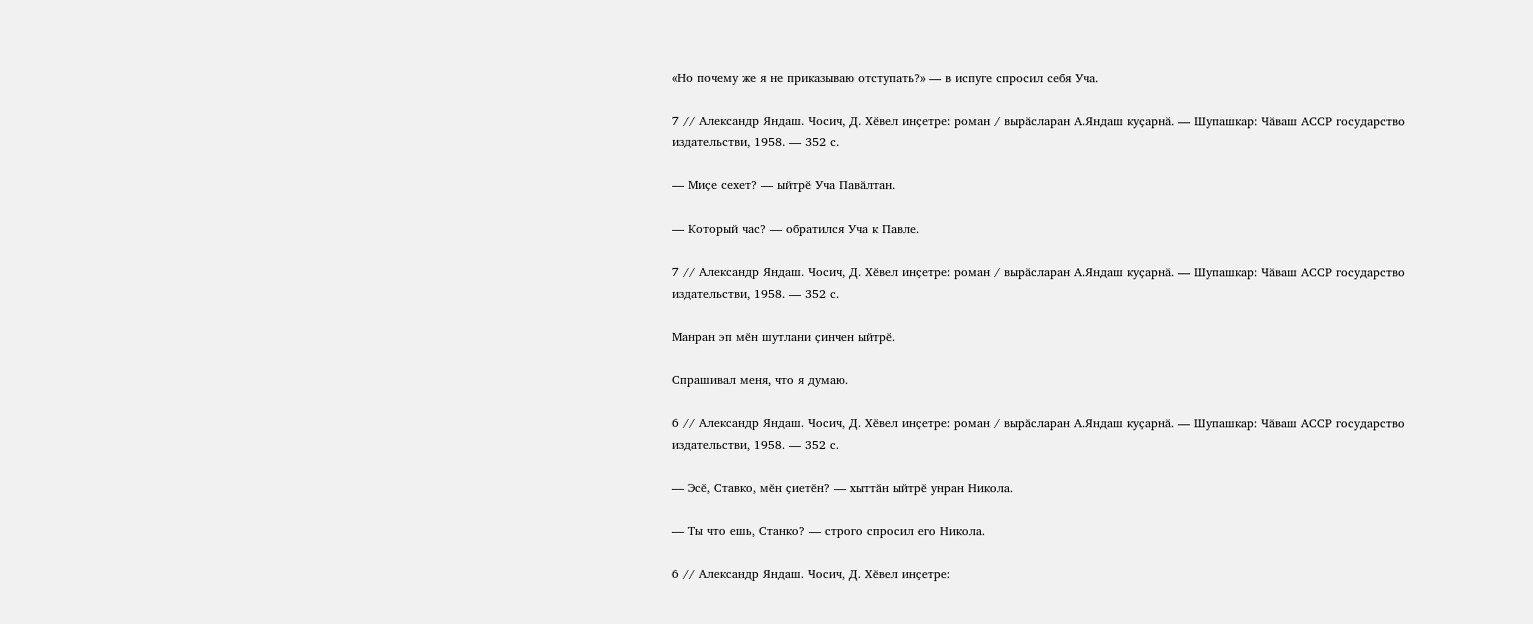«Но почему же я не приказываю отступать?» — в испуге спросил себя Уча.

7 // Александр Яндаш. Чосич, Д. Хӗвел инҫетре: роман / вырӑсларан А.Яндаш куҫарнӑ. — Шупашкар: Чӑваш АССР государство издательстви, 1958. — 352 с.

— Миҫе сехет? — ыйтрӗ Уча Павӑлтан.

— Который час? — обратился Уча к Павле.

7 // Александр Яндаш. Чосич, Д. Хӗвел инҫетре: роман / вырӑсларан А.Яндаш куҫарнӑ. — Шупашкар: Чӑваш АССР государство издательстви, 1958. — 352 с.

Манран эп мӗн шутлани ҫинчен ыйтрӗ.

Спрашивал меня, что я думаю.

6 // Александр Яндаш. Чосич, Д. Хӗвел инҫетре: роман / вырӑсларан А.Яндаш куҫарнӑ. — Шупашкар: Чӑваш АССР государство издательстви, 1958. — 352 с.

— Эсӗ, Ставко, мӗн ҫиетӗн? — хыттӑн ыйтрӗ унран Никола.

— Ты что ешь, Станко? — строго спросил его Никола.

6 // Александр Яндаш. Чосич, Д. Хӗвел инҫетре: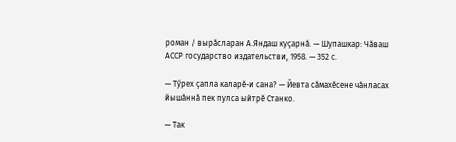роман / вырӑсларан А.Яндаш куҫарнӑ. — Шупашкар: Чӑваш АССР государство издательстви, 1958. — 352 с.

— Тӳрех ҫапла каларӗ-и сана? — Йевта сӑмахӗсене чӑнласах йышӑннӑ пек пулса ыйтрӗ Станко.

— Так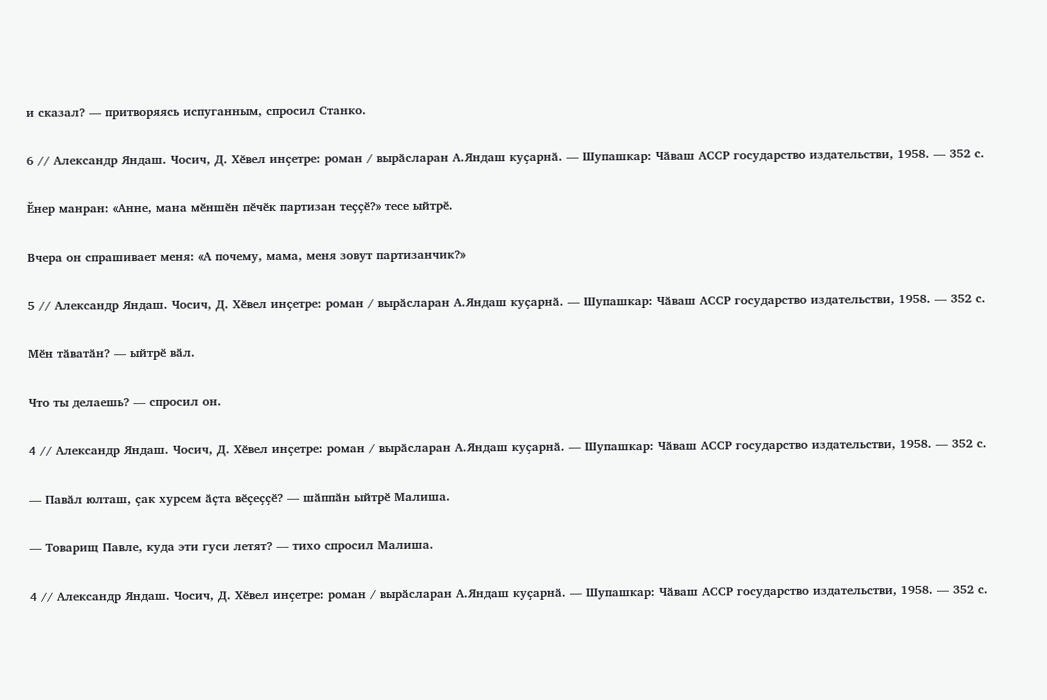и сказал? — притворяясь испуганным, спросил Станко.

6 // Александр Яндаш. Чосич, Д. Хӗвел инҫетре: роман / вырӑсларан А.Яндаш куҫарнӑ. — Шупашкар: Чӑваш АССР государство издательстви, 1958. — 352 с.

Ӗнер манран: «Анне, мана мӗншӗн пӗчӗк партизан теҫҫӗ?» тесе ыйтрӗ.

Вчера он спрашивает меня: «А почему, мама, меня зовут партизанчик?»

5 // Александр Яндаш. Чосич, Д. Хӗвел инҫетре: роман / вырӑсларан А.Яндаш куҫарнӑ. — Шупашкар: Чӑваш АССР государство издательстви, 1958. — 352 с.

Мӗн тӑватӑн? — ыйтрӗ вӑл.

Что ты делаешь? — спросил он.

4 // Александр Яндаш. Чосич, Д. Хӗвел инҫетре: роман / вырӑсларан А.Яндаш куҫарнӑ. — Шупашкар: Чӑваш АССР государство издательстви, 1958. — 352 с.

— Павӑл юлташ, ҫак хурсем ӑҫта вӗҫеҫҫӗ? — шӑппӑн ыйтрӗ Малиша.

— Товарищ Павле, куда эти гуси летят? — тихо спросил Малиша.

4 // Александр Яндаш. Чосич, Д. Хӗвел инҫетре: роман / вырӑсларан А.Яндаш куҫарнӑ. — Шупашкар: Чӑваш АССР государство издательстви, 1958. — 352 с.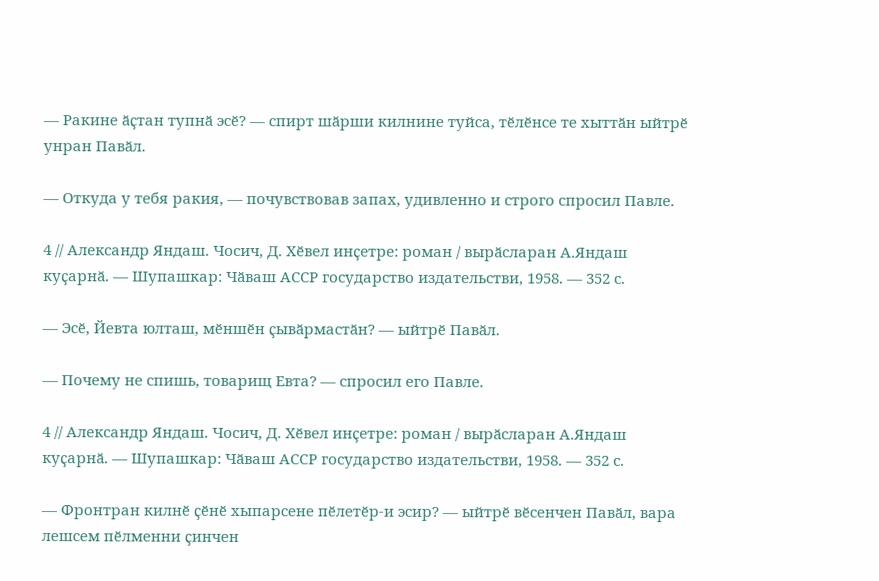— Ракине ӑҫтан тупнӑ эсӗ? — спирт шӑрши килнине туйса, тӗлӗнсе те хыттӑн ыйтрӗ унран Павӑл.

— Откуда у тебя ракия, — почувствовав запах, удивленно и строго спросил Павле.

4 // Александр Яндаш. Чосич, Д. Хӗвел инҫетре: роман / вырӑсларан А.Яндаш куҫарнӑ. — Шупашкар: Чӑваш АССР государство издательстви, 1958. — 352 с.

— Эсӗ, Йевта юлташ, мӗншӗн ҫывӑрмастӑн? — ыйтрӗ Павӑл.

— Почему не спишь, товарищ Евта? — спросил его Павле.

4 // Александр Яндаш. Чосич, Д. Хӗвел инҫетре: роман / вырӑсларан А.Яндаш куҫарнӑ. — Шупашкар: Чӑваш АССР государство издательстви, 1958. — 352 с.

— Фронтран килнӗ ҫӗнӗ хыпарсене пӗлетӗр-и эсир? — ыйтрӗ вӗсенчен Павӑл, вара лешсем пӗлменни ҫинчен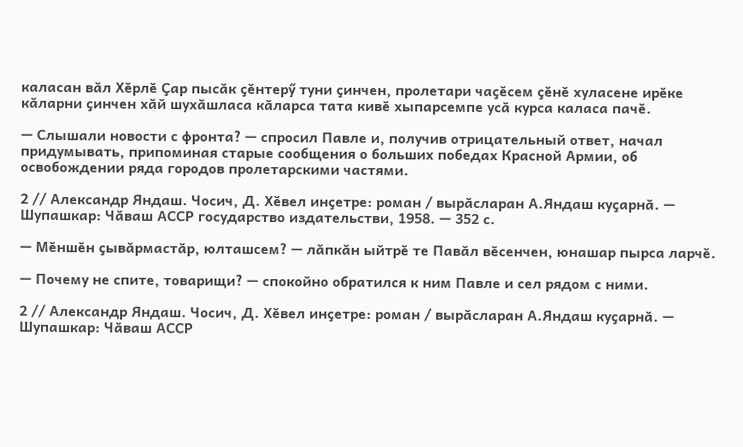каласан вӑл Хӗрлӗ Ҫар пысӑк ҫӗнтерӳ туни ҫинчен, пролетари чаҫӗсем ҫӗнӗ хуласене ирӗке кӑларни ҫинчен хӑй шухӑшласа кӑларса тата кивӗ хыпарсемпе усӑ курса каласа пачӗ.

— Слышали новости с фронта? — спросил Павле и, получив отрицательный ответ, начал придумывать, припоминая старые сообщения о больших победах Красной Армии, об освобождении ряда городов пролетарскими частями.

2 // Александр Яндаш. Чосич, Д. Хӗвел инҫетре: роман / вырӑсларан А.Яндаш куҫарнӑ. — Шупашкар: Чӑваш АССР государство издательстви, 1958. — 352 с.

— Мӗншӗн ҫывӑрмастӑр, юлташсем? — лӑпкӑн ыйтрӗ те Павӑл вӗсенчен, юнашар пырса ларчӗ.

— Почему не спите, товарищи? — спокойно обратился к ним Павле и сел рядом с ними.

2 // Александр Яндаш. Чосич, Д. Хӗвел инҫетре: роман / вырӑсларан А.Яндаш куҫарнӑ. — Шупашкар: Чӑваш АССР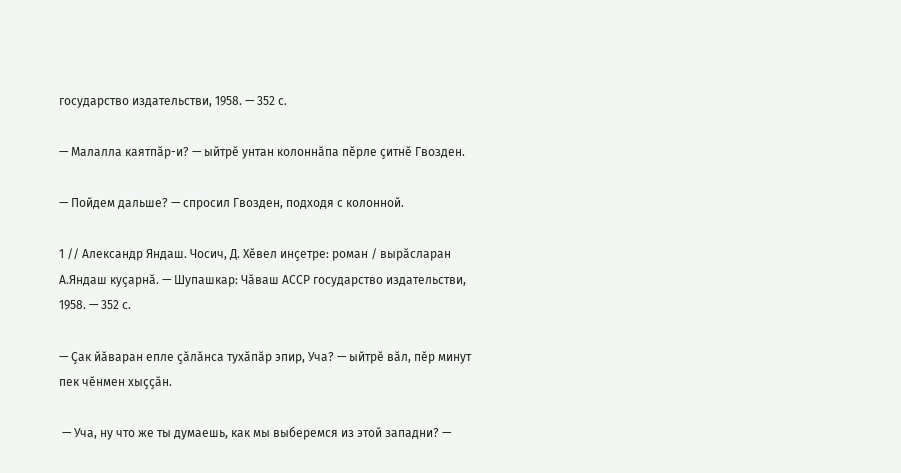государство издательстви, 1958. — 352 с.

— Малалла каятпӑр-и? — ыйтрӗ унтан колоннӑпа пӗрле ҫитнӗ Гвозден.

— Пойдем дальше? — спросил Гвозден, подходя с колонной.

1 // Александр Яндаш. Чосич, Д. Хӗвел инҫетре: роман / вырӑсларан А.Яндаш куҫарнӑ. — Шупашкар: Чӑваш АССР государство издательстви, 1958. — 352 с.

— Ҫак йӑваран епле ҫӑлӑнса тухӑпӑр эпир, Уча? — ыйтрӗ вӑл, пӗр минут пек чӗнмен хыҫҫӑн.

 — Уча, ну что же ты думаешь, как мы выберемся из этой западни? —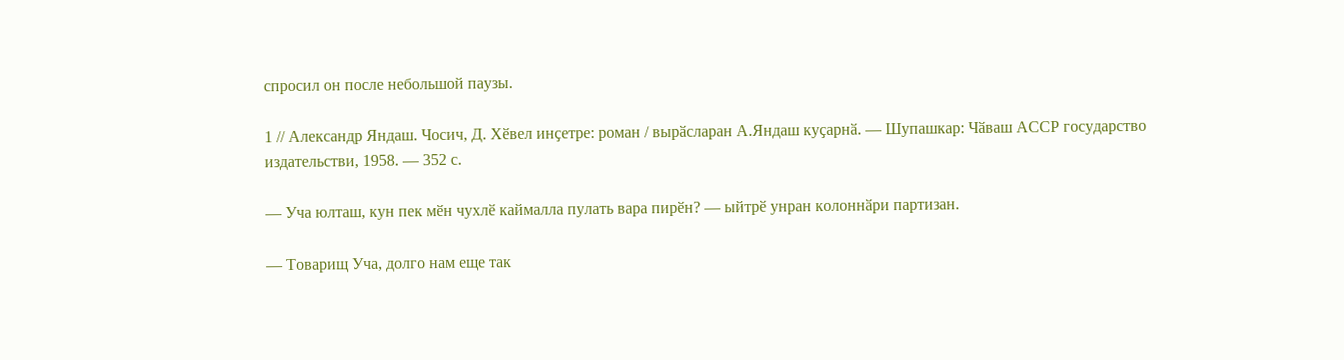спросил он после небольшой паузы.

1 // Александр Яндаш. Чосич, Д. Хӗвел инҫетре: роман / вырӑсларан А.Яндаш куҫарнӑ. — Шупашкар: Чӑваш АССР государство издательстви, 1958. — 352 с.

— Уча юлташ, кун пек мӗн чухлӗ каймалла пулать вара пирӗн? — ыйтрӗ унран колоннӑри партизан.

— Товарищ Уча, долго нам еще так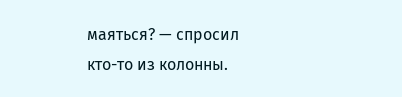маяться? — спросил кто-то из колонны.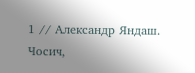1 // Александр Яндаш. Чосич,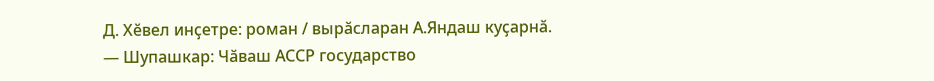Д. Хӗвел инҫетре: роман / вырӑсларан А.Яндаш куҫарнӑ. — Шупашкар: Чӑваш АССР государство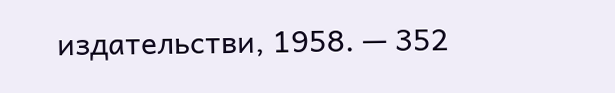издательстви, 1958. — 352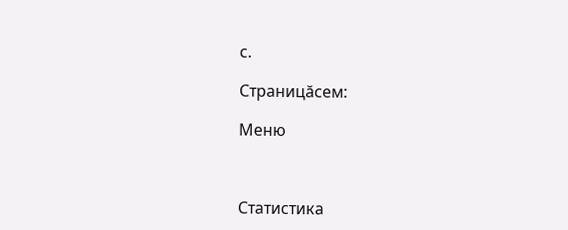с.

Страницăсем:

Меню



Статистика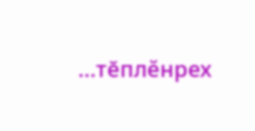...тĕплӗнрех